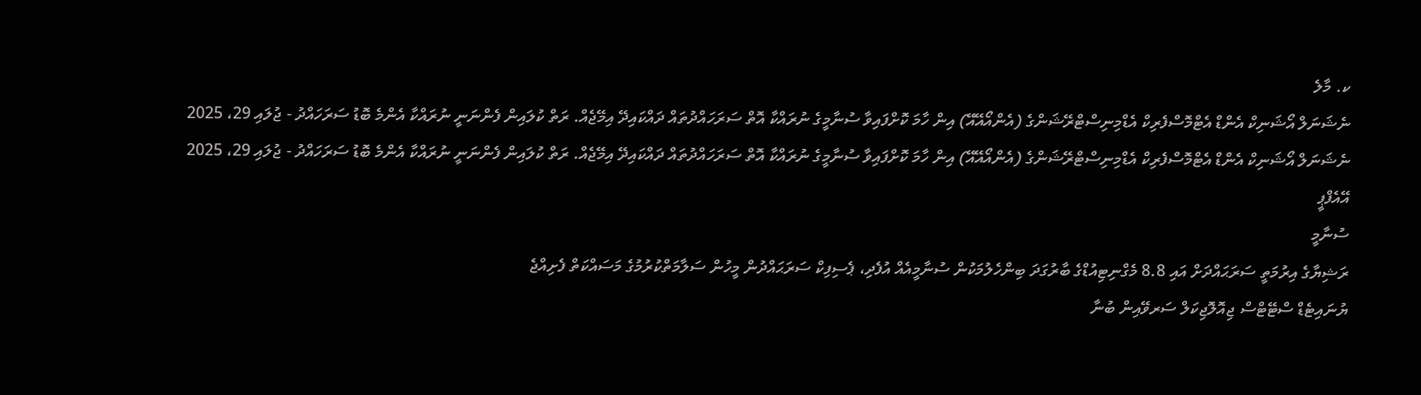ކ. މާލެ
ނެޝަނަލް އޯޝަނިކް އެންޑް އެޓްމޮސްފެރިކް އެޑްމިނިސްޓްރޭޝަންގެ (އެންއޯއޭއޭ) އިން ހާމަ ކޮށްފައިވާ ސުނާމީގެ ނުރައްކާ އޮތް ސަރަހައްދުތައް ދައްކައިދޭ އިމޭޖެއް. ރަތް ކުލައިން ފެންނަނީ ނުރައްކާ އެންމެ ބޮޑު ސަރަހައްދު - ޖުލައި 29، 2025
ނެޝަނަލް އޯޝަނިކް އެންޑް އެޓްމޮސްފެރިކް އެޑްމިނިސްޓްރޭޝަންގެ (އެންއޯއޭއޭ) އިން ހާމަ ކޮށްފައިވާ ސުނާމީގެ ނުރައްކާ އޮތް ސަރަހައްދުތައް ދައްކައިދޭ އިމޭޖެއް. ރަތް ކުލައިން ފެންނަނީ ނުރައްކާ އެންމެ ބޮޑު ސަރަހައްދު - ޖުލައި 29، 2025
އޭއެފްޕީ
ސުނާމީ
ރަޝިޔާގެ އިރުމަތީ ސަރަޙައްދަށް އައި 8.8 މެގްނިޓިއުޑްގެ ބާރުގަދަ ބިންހެލުމަކުން ސުނާމީއެއް އުފެދި، ޕެސިފިކް ސަރަޙައްދުން މީހުން ސަލާމަތްކުރުމުގެ މަސައްކަތް ފެށިއްޖެ
ޔުނައިޓެޑް ސްޓޭޓްސް ޖިއޮލޮޖިކަލް ސަރވޭއިން ބުނާ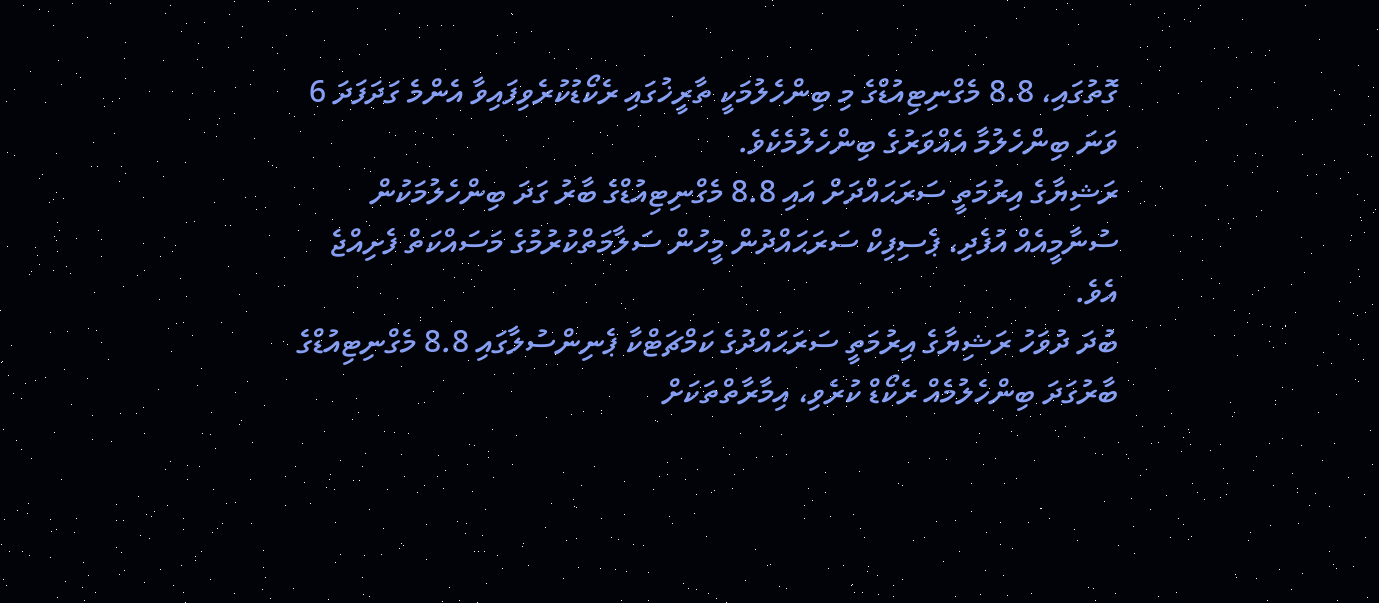ގޮތުގައި، 8.8 މެގްނިޓިއުޑްގެ މި ބިންހެލުމަކީ ތާރީޚުގައި ރެކޯޑުކުރެވިފައިވާ އެންމެ ގަދަފަދަ 6 ވަނަ ބިންހެލުމާ އެއްވަރުގެ ބިންހެލުމެކެވެ.
ރަޝިޔާގެ އިރުމަތީ ސަރަޙައްދަށް އައި 8.8 މެގްނިޓިއުޑްގެ ބާރު ގަދަ ބިންހެލުމަކުން ސުނާމީއެއް އުފެދި، ޕެސިފިކް ސަރަޙައްދުން މީހުން ސަލާމަތްކުރުމުގެ މަސައްކަތް ފެށިއްޖެ އެވެ.
ބުދަ ދުވަހު ރަޝިޔާގެ އިރުމަތީ ސަރަޙައްދުގެ ކަމްޗަޓްކާ ޕެނިންސުލާގައި 8.8 މެގްނިޓިއުޑްގެ ބާރުގަދަ ބިންހެލުމެއް ރެކޯޑް ކުރެވި، އިމާރާތްތަކަށް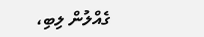ގެއްލުން ލިބި،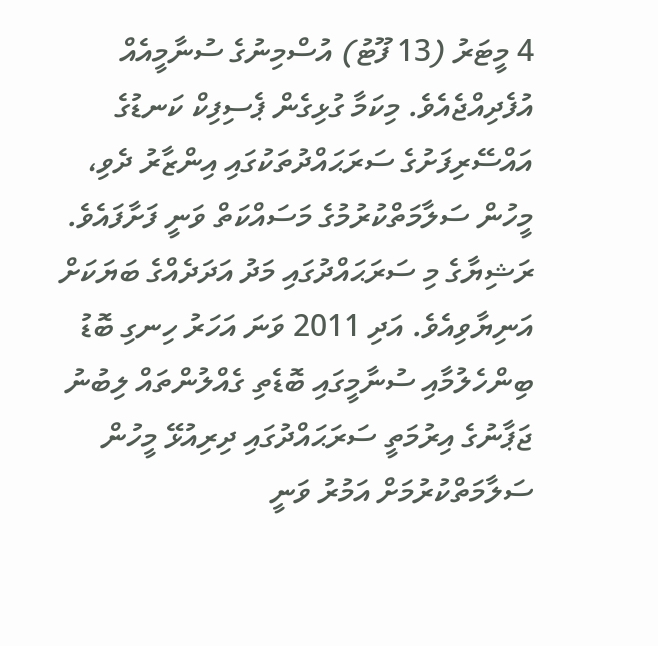4 މީޓަރު (13 ފޫޓު) އުސްމިނުގެ ސުނާމީއެއް އުފެދިއްޖެއެވެ. މިކަމާ ގުޅިގެން ޕެސިފިކް ކަނޑުގެ އައްސޭރިފަށުގެ ސަރަޙައްދުތަކުގައި އިންޒާރު ދެވި، މީހުން ސަލާމަތްކުރުމުގެ މަސައްކަތް ވަނީ ފަށާފައެވެ.
ރަޝިޔާގެ މި ސަރަޙައްދުގައި މަދު އަދަދެއްގެ ބަޔަކަށް އަނިޔާވިއެވެ. އަދި 2011 ވަނަ އަހަރު ހިނގި ބޮޑު ބިންހެލުމާއި ސުނާމީގައި ބޮޑެތި ގެއްލުންތައް ލިބުނު ޖަޕާނުގެ އިރުމަތީ ސަރަޙައްދުގައި ދިރިއުޅޭ މީހުން ސަލާމަތްކުރުމަށް އަމުރު ވަނީ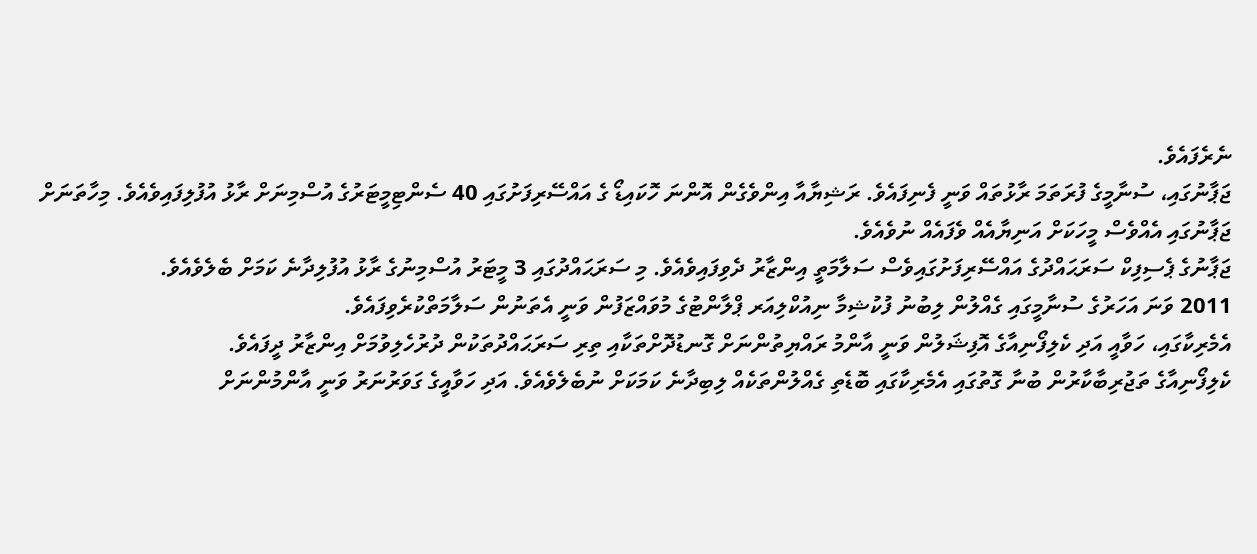ނެރެފައެވެ.
ޖަޕާނުގައި، ސުނާމީގެ ފުރަތަމަ ރާޅުތައް ވަނީ ފެނިފައެވެ. ރަޝިޔާއާ އިންވެގެން އޮންނަ ހޮކައިޑޯ ގެ އައްސޭރިފަށުގައި 40 ސެންޓިމީޓަރުގެ އުސްމިނަށް ރާޅު އުފުލިފައިވެއެވެ. މިހާތަނަށް ޖަޕާނުގައި އެއްވެސް މީހަކަށް އަނިޔާއެއް ވެފައެއް ނުވެއެވެ.
ޖަޕާނުގެ ޕެސިފިކް ސަރަޙައްދުގެ އައްސޭރިފަށުގައިވެސް ސަލާމަތީ އިންޒާރު ދެވިފައިވެއެވެ. މި ސަރަޙައްދުގައި 3 މީޓަރު އުސްމިނުގެ ރާޅު އުފުލިދާނެ ކަމަށް ބެލެވެއެވެ.
2011 ވަނަ އަހަރުގެ ސުނާމީގައި ގެއްލުން ލިބުނު ފުކުޝިމާ ނިއުކްލިއަރ ޕްލާންޓުގެ މުވައްޒަފުން ވަނީ އެތަނުން ސަލާމަތްކުރެވިފައެވެ.
އެމެރިކާގައި، ހަވާއީ އަދި ކެލިފޯނިއާގެ އޮފިޝަލުން ވަނީ އާންމު ރައްޔިތުންނަށް ގޮނޑުދޮށްތަކާއި ތިރި ސަރަޙައްދުތަކުން ދުރުހެލިވުމަށް އިންޒާރު ދީފައެވެ.
ކެލިފޯނިއާގެ ތަޖުރިބާކާރުން ބުނާ ގޮތުގައި އެމެރިކާގައި ބޮޑެތި ގެއްލުންތަކެއް ލިބިދާނެ ކަމަކަށް ނުބެލެވެއެވެ. އަދި ހަވާއީގެ ގަވަރުނަރު ވަނީ އާންމުންނަށް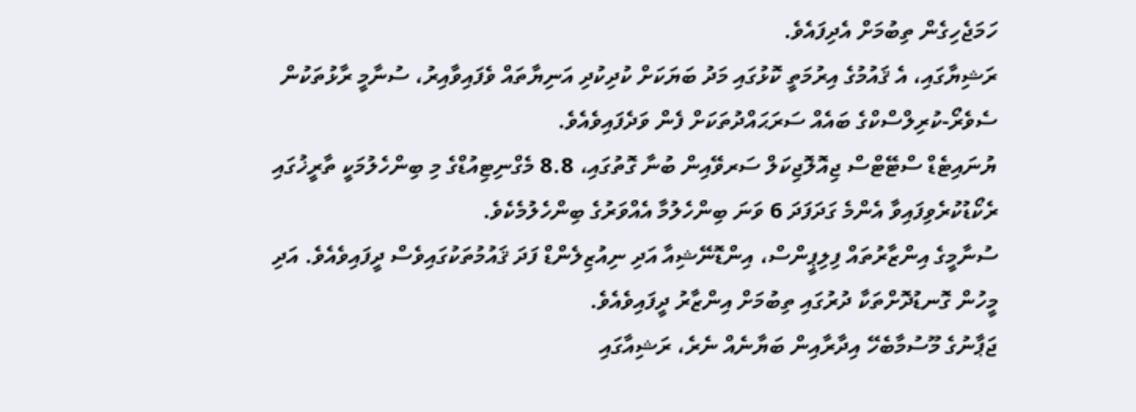ހަމަޖެހިގެން ތިބުމަށް އެދިފައެވެ.
ރަޝިޔާގައި، އެ ޤައުމުގެ އިރުމަތީ ކޮޅުގައި މަދު ބަޔަކަށް ކުދިކުދި އަނިޔާތައް ވެފައިވާއިރު، ސުނާމީ ރާޅުތަކުން ސެވެރޯ-ކުރިލްސްކްގެ ބައެއް ސަރަޙައްދުތަކަށް ފެން ވަދެފައިވެއެވެ.
ޔުނައިޓެޑް ސްޓޭޓްސް ޖިއޮލޮޖިކަލް ސަރވޭއިން ބުނާ ގޮތުގައި، 8.8 މެގްނިޓިއުޑްގެ މި ބިންހެލުމަކީ ތާރީޚުގައި ރެކޯޑުކުރެވިފައިވާ އެންމެ ގަދަފަދަ 6 ވަނަ ބިންހެލުމާ އެއްވަރުގެ ބިންހެލުމެކެވެ.
ސުނާމީގެ އިންޒާރުތައް ފިލިޕީންސް، އިންޑޮނޭޝިއާ އަދި ނިއުޒިލެންޑް ފަދަ ޤައުމުތަކުގައިވެސް ދީފައިވެއެވެ. އަދި މީހުން ގޮނޑުދޮށްތަކާ ދުރުގައި ތިބުމަށް އިންޒާރު ދީފައިވެއެވެ.
ޖަޕާނުގެ މޫސުމާބެހޭ އިދާރާއިން ބަޔާނެއް ނެރެ، ރަޝިއާގައި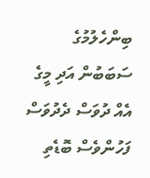ބިންހެލުމުގެ ސަބަބުން އަދި މީގެ އެއް ދުވަސް ދެދުވަސް ފަހުންވެސް ބޮޑެތި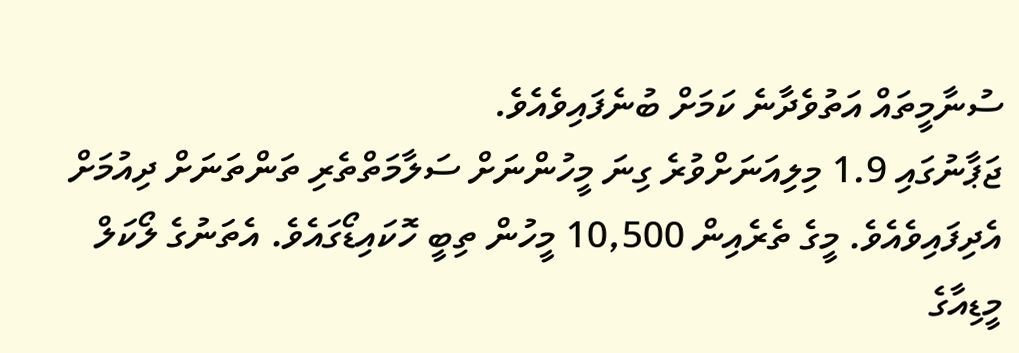ސުނާމީތައް އަތުވެދާނެ ކަމަށް ބުނެފައިވެއެވެ.
ޖަޕާނުގައި 1.9 މިލިއަނަށްވުރެ ގިނަ މީހުންނަށް ސަލާމަތްތެރި ތަންތަނަށް ދިއުމަށް އެދިފައިވެއެވެ. މީގެ ތެރެއިން 10,500 މީހުން ތިބީ ހޮކައިޑޯގައެވެ. އެތަނުގެ ލޯކަލް މީޑިއާގެ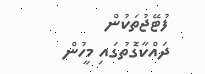ފުޓޭޖުތަކުން ދައްކާގޮތުގައި މީހުން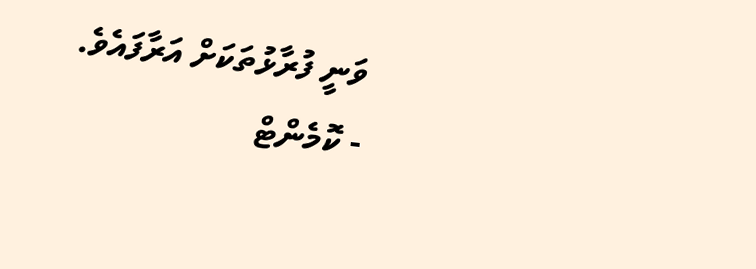ވަނީ ފުރާޅުތަކަށް އަރާފައެވެ.
- ކޮމެންޓް